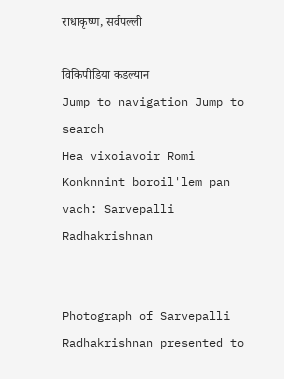राधाकृष्ण, सर्वपल्ली

विकिपीडिया कडल्यान
Jump to navigation Jump to search
Hea vixoiavoir Romi Konknnint boroil'lem pan vach: Sarvepalli Radhakrishnan


Photograph of Sarvepalli Radhakrishnan presented to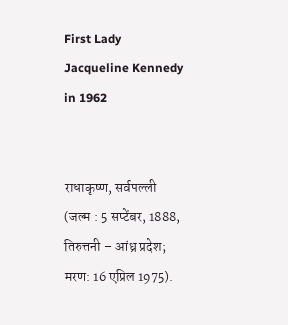First Lady Jacqueline Kennedy in 1962


राधाकृष्ण, सर्वपल्ली (जल्म : 5 सप्टेंबर, 1888, तिरुत्तनी – आंध्र प्रदेश; मरण: 16 एप्रिल 1975).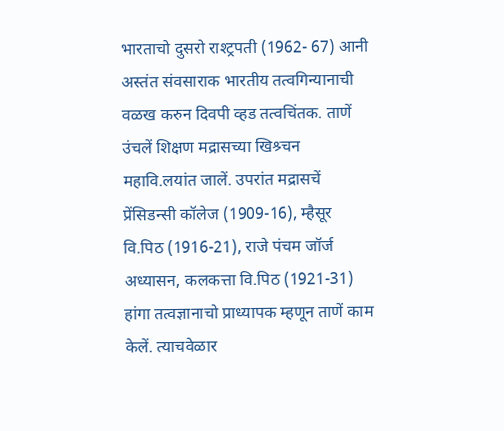भारताचो दुसरो राश्ट्रपती (1962- 67) आनी अस्तंत संवसाराक भारतीय तत्वगिन्यानाची वळख करुन दिवपी व्हड तत्वचिंतक. ताणें उंचलें शिक्षण मद्रासच्या खिश्र्चन महावि.लयांत जालें. उपरांत मद्रासचें प्रेंसिडन्सी कॉलेज (1909-16), म्हैसूर वि.पिठ (1916-21), राजे पंचम जॉर्ज अध्यासन, कलकत्ता वि.पिठ (1921-31) हांगा तत्वज्ञानाचो प्राध्यापक म्हणून ताणें काम केलें. त्याचवेळार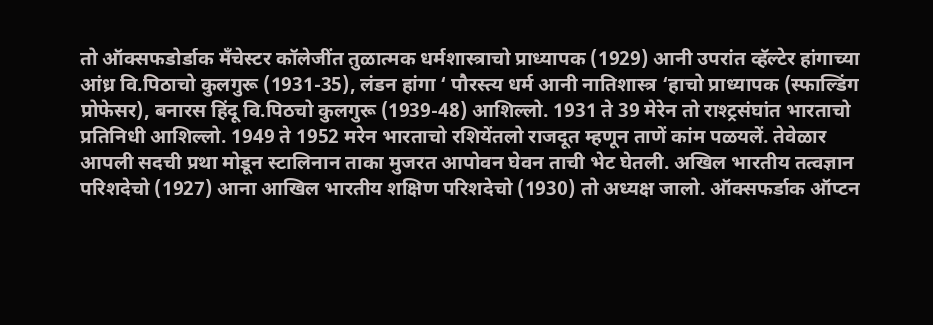तो ऑक्सफडोर्डाक मँचेस्टर कॉलेजींत तुळात्मक धर्मशास्त्राचो प्राध्यापक (1929) आनी उपरांत व्हॅल्टेर हांगाच्या आंध्र वि.पिठाचो कुलगुरू (1931-35), लंडन हांगा ‘ पौरस्त्य धर्म आनी नातिशास्त्र ‘हाचो प्राध्यापक (स्फाल्डिंग प्रोफेसर), बनारस हिंदू वि.पिठचो कुलगुरू (1939-48) आशिल्लो. 1931 ते 39 मेरेन तो राश्ट्रसंघांत भारताचो प्रतिनिधी आशिल्लो. 1949 ते 1952 मरेन भारताचो रशियेंतलो राजदूत म्हणून ताणें कांम पळयलें. तेवेळार आपली सदची प्रथा मोडून स्टालिनान ताका मुजरत आपोवन घेवन ताची भेट घेतली. अखिल भारतीय तत्वज्ञान परिशदेचो (1927) आना आखिल भारतीय शक्षिण परिशदेचो (1930) तो अध्यक्ष जालो. ऑक्सफर्डाक ऑप्टन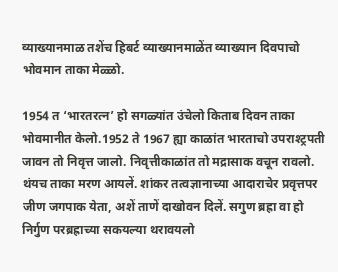व्याख्यानमाळ तशेंच हिबर्ट व्याख्यानमाळेंत व्याख्यान दिवपाचो भोवमान ताका मेळ्ळो.

1954 त ‘भारतरत्न’ हो सगळ्यांत उंचेलो किताब दिवन ताका भोवमानीत केलो.1952 ते 1967 ह्या काळांत भारताचो उपराश्ट्रपती जावन तो निवृत्त जालो. निवृत्तीकाळांत तो मद्रासाक वचून रावलो. थंयच ताका मरण आयलें. शांकर तत्वज्ञानाच्या आदाराचेर प्रवृत्तपर जीण जगपाक येता, अशें ताणें दाखोवन दिलें. सगुण ब्रह्रा वा हो निर्गुण परब्रह्राच्या सकयल्या थरावयलो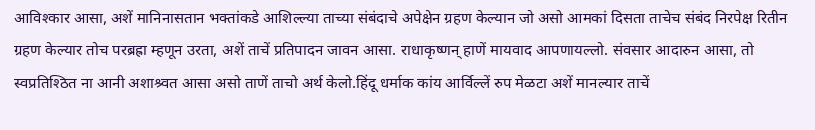आविश्कार आसा, अशें मानिनासतान भक्तांकडे आशिल्ल्या ताच्या संबंदाचे अपेक्षेन ग्रहण केल्यान जो असो आमकां दिसता ताचेच संबंद निरपेक्ष रितीन ग्रहण केल्यार तोच परब्रह्रा म्हणून उरता, अशें ताचें प्रतिपादन जावन आसा. राधाकृष्णन् हाणें मायवाद आपणायल्लो. संवसार आदारुन आसा, तो स्वप्रतिश्ठित ना आनी अशाश्र्वत आसा असो ताणें ताचो अर्थ केलो.हिंदू धर्माक कांय आर्विल्लें रुप मेळटा अशें मानल्यार ताचें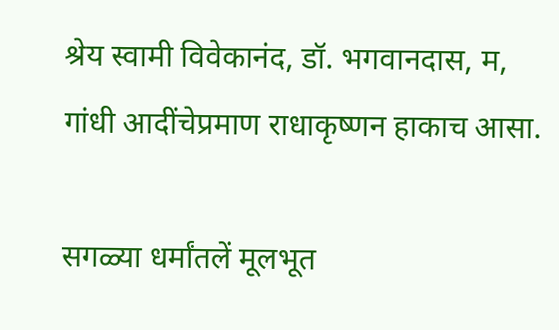श्रेय स्वामी विवेकानंद, डॉ. भगवानदास, म, गांधी आदींचेप्रमाण राधाकृष्णन हाकाच आसा.

सगळ्या धर्मांतलें मूलभूत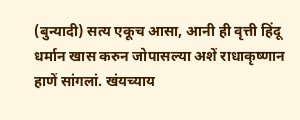(बुन्यादी) सत्य एकूच आसा, आनी ही वृत्ती हिंदू धर्मान खास करुन जोपासल्या अशें राधाकृष्णान हाणें सांगलां. खंयच्याय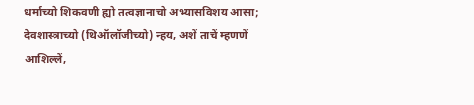धर्माच्यो शिकवणी ह्यो तत्वज्ञानाचो अभ्यासविशय आसा; देवशास्त्राच्यो (थिऑलॉजीच्यो) न्हय, अशें ताचें म्हणणें आशिल्लें,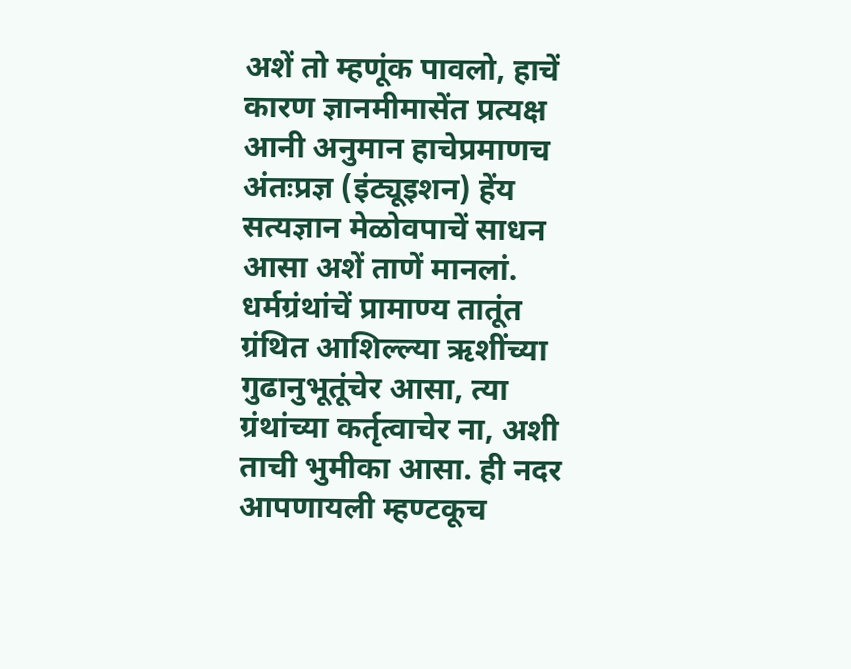अशें तो म्हणूंक पावलो, हाचें कारण ज्ञानमीमासेंत प्रत्यक्ष आनी अनुमान हाचेप्रमाणच अंतःप्रज्ञ (इंट्यूइशन) हेंय सत्यज्ञान मेळोवपाचें साधन आसा अशें ताणें मानलां. धर्मग्रंथांचें प्रामाण्य तातूंत ग्रंथित आशिल्ल्या ऋशींच्या गुढानुभूतूंचेर आसा, त्या ग्रंथांच्या कर्तृत्वाचेर ना, अशी ताची भुमीका आसा. ही नदर आपणायली म्हण्टकूच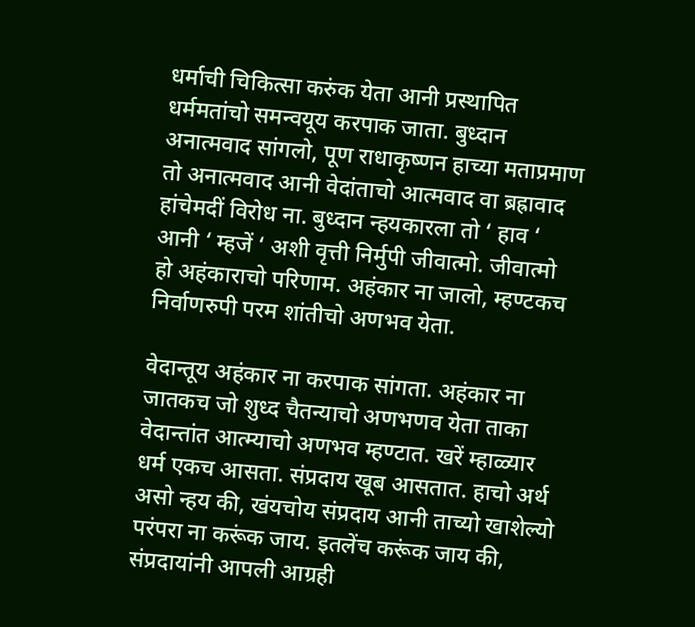धर्माची चिकित्सा करुंक येता आनी प्रस्थापित धर्ममतांचो समन्वयूय करपाक जाता. बुध्दान अनात्मवाद सांगलो, पूण राधाकृष्णन हाच्या मताप्रमाण तो अनात्मवाद आनी वेदांताचो आत्मवाद वा ब्रह्रावाद हांचेमदीं विरोध ना. बुध्दान न्हयकारला तो ‘ हाव ‘ आनी ‘ म्हजें ‘ अशी वृत्ती निर्मुपी जीवात्मो. जीवात्मो हो अहंकाराचो परिणाम. अहंकार ना जालो, म्हण्टकच निर्वाणरुपी परम शांतीचो अणभव येता.

वेदान्तूय अहंकार ना करपाक सांगता. अहंकार ना जातकच जो शुध्द चैतन्याचो अणभणव येता ताका वेदान्तांत आत्म्याचो अणभव म्हण्टात. खरें म्हाळ्यार धर्म एकच आसता. संप्रदाय खूब आसतात. हाचो अर्थ असो न्हय की, खंयचोय संप्रदाय आनी ताच्यो खाशेल्यो परंपरा ना करूंक जाय. इतलेंच करूंक जाय की, संप्रदायांनी आपली आग्रही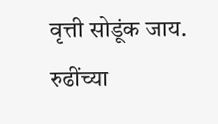वृत्ती सोडूंक जाय. रुढींच्या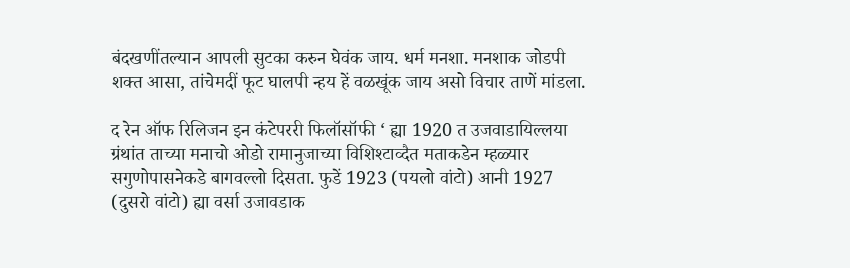बंदखणींतल्यान आपली सुटका करुन घेवंक जाय. धर्म मनशा. मनशाक जोडपी शक्त आसा, तांचेमदीं फूट घालपी न्हय हें वळखूंक जाय असो विचार ताणें मांडला.

द रेन ऑफ रिलिजन इन कंटेपररी फिलॉसॉफी ‘ ह्या 1920 त उजवाडायिल्लया ग्रंथांत ताच्या मनाचो ओडो रामानुजाच्या विशिश्टाव्दैत मताकडेन म्हळ्यार सगुणोपासनेकडे बागवल्लो दिसता. फुडें 1923 (पयलो वांटो) आनी 1927 (दुसरो वांटो) ह्या वर्सा उजावडाक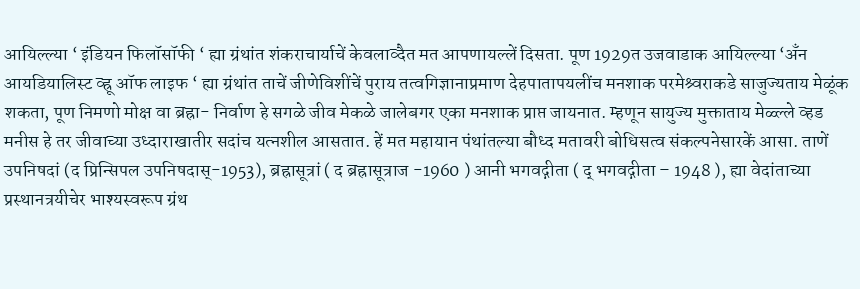आयिल्ल्या ‘ इंडियन फिलॉसॉफी ‘ ह्या ग्रंथांत शंकराचार्याचें केवलाव्दैत मत आपणायल्लें दिसता. पूण 1929त उजवाडाक आयिल्ल्या ‘अँन आयडियालिस्ट व्ह्रू ऑफ लाइफ ‘ ह्या ग्रंथांत ताचें जीणेविशींचें पुराय तत्वगिज्ञानाप्रमाण देहपातापयलींच मनशाक परमेश्र्वराकडे साजुज्यताय मेळूंक शकता, पूण निमणो मोक्ष वा ब्रह्रा- निर्वाण हे सगळे जीव मेकळे जालेबगर एका मनशाक प्राप्त जायनात. म्हणून सायुज्य मुक्ताताय मेळ्ल्ले व्हड मनीस हे तर जीवाच्या उध्दाराखातीर सदांच यत्नशील आसतात. हें मत महायान पंथांतल्या बौध्द मतावरी बोधिसत्व संकल्पनेसारकें आसा. ताणें उपनिषदां (द प्रिन्सिपल उपनिषदास्-1953), ब्रह्रासूत्रां ( द ब्रह्रासूत्राज -1960 ) आनी भगवद्गीता ( द् भगवद्गीता – 1948 ), ह्या वेदांताच्या प्रस्थानत्रयीचेर भाश्यस्वरूप ग्रंथ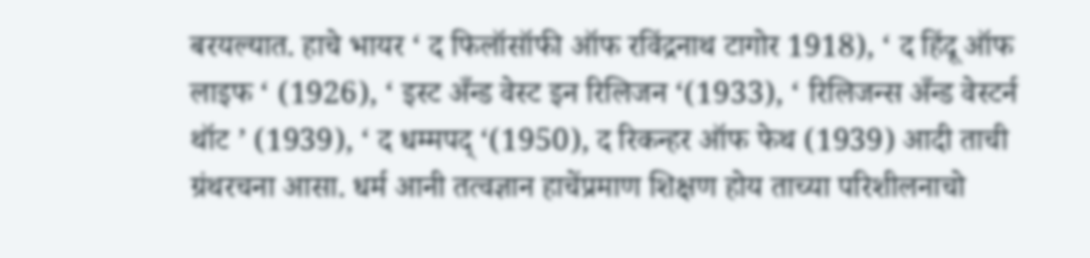बरयल्यात. हाचे भायर ‘ द फिलॉसॉफी ऑफ रविंद्रनाथ टागोर 1918), ‘ द हिंदू ऑफ लाइफ ‘ (1926), ‘ इस्ट अँन्ड वेस्ट इन रिलिजन ‘(1933), ‘ रिलिजन्स अँन्ड वेस्टर्न थॉट ’ (1939), ‘ द धम्मपद् ‘(1950), द रिकन्हर ऑफ फेथ (1939) आदी ताची ग्रंथरचना आसा. धर्म आनी तत्वज्ञान हाचेंप्रमाण शिक्षण होय ताच्या परिशीलनाचो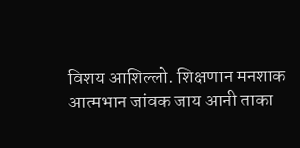विशय आशिल्लो. शिक्षणान मनशाक आत्मभान जांवक जाय आनी ताका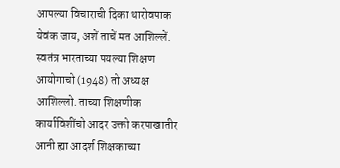आपल्या विचाराची दिका थारोवपाक येवंक जाय, अशें ताचें मत आशिल्लें. स्वतंत्र भारताच्या पयल्या शिक्षण आयोगाचो (1948) तो अध्यक्ष आशिल्लो. ताच्या शिक्षणीक कार्याविशींचो आदर उक्तो करपाखातीर आनी ह्या आदर्श शिक्षकाच्या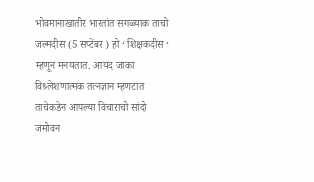भोवमानाखातीर भारतांत सगळ्याक ताचो जल्मदीस (5 सप्टेंबर ) हो ‘ शिक्षकदीस ‘ म्हणून मनयतात. आयद जाका विश्र्लेशणात्मक तत्नज्ञान म्हणटात ताचेकडेन आपल्या विचाराचो सांदो जमोवन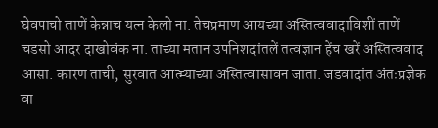घेवपाचो ताणें केन्नाच यत्न केलो ना. तेचप्रमाण आयच्या अस्तित्ववादाविशीं ताणें चडसो आदर दाखोवंक ना. ताच्या मतान उपनिशदांतलें तत्वज्ञान हेंच खरें अस्तित्ववाद आसा. कारण ताची, सुरवात आत्म्याच्या अस्तित्वासावन जाता. जडवादांत अंतःप्रज्ञेक वा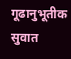गूढानुभूतीक सुवात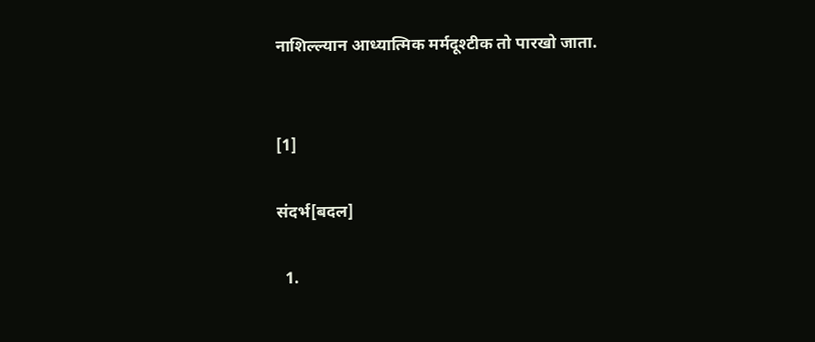नाशिल्ल्यान आध्यात्मिक मर्मदूश्टीक तो पारखो जाता.


[1]

संदर्भ[बदल]

  1.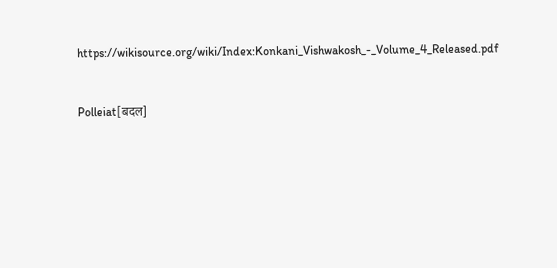https://wikisource.org/wiki/Index:Konkani_Vishwakosh_-_Volume_4_Released.pdf


Polleiat[बदल]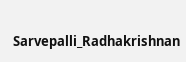Sarvepalli_Radhakrishnan